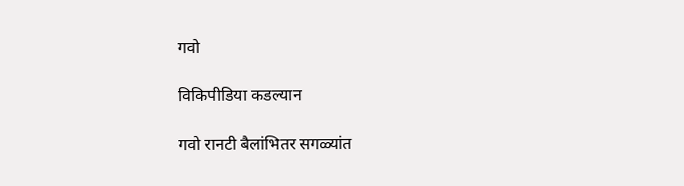गवो

विकिपीडिया कडल्यान

गवो रानटी बैलांभितर सगळ्यांत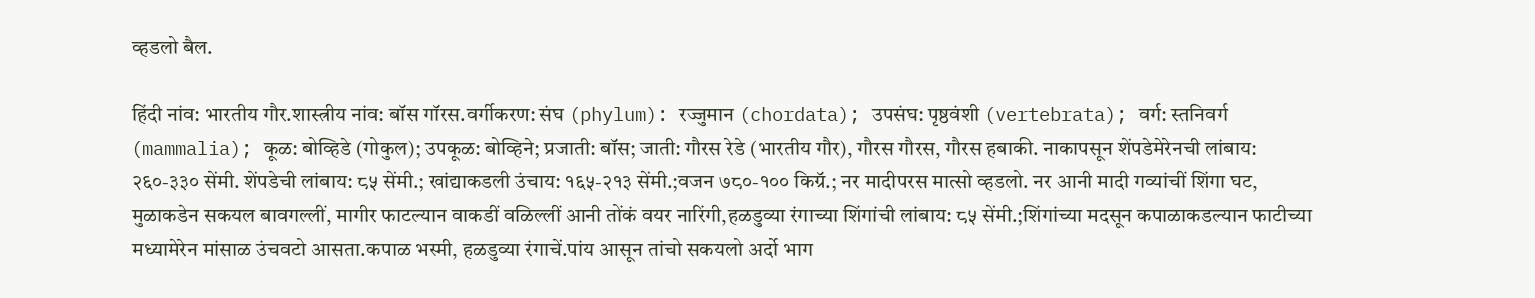व्हडलो बैल.

हिंदी नांव: भारतीय गौर.शास्त्रीय नांव: बॉस गॉरस.वर्गीकरण: संघ (phylum): रज्जुमान (chordata); उपसंघ: पृष्ठवंशी (vertebrata); वर्ग: स्तनिवर्ग (mammalia); कूळ: बोव्हिडे (गोकुल); उपकूळ: बोव्हिने; प्रजाती: बॉस; जाती: गौरस रेडे (भारतीय गौर), गौरस गौरस, गौरस हबाकी. नाकापसून शेंपडेमेरेनची लांबाय: २६०-३३० सेंमी. शेंपडेची लांबाय: ८५ सेंमी.; खांद्याकडली उंचाय: १६५-२१३ सेंमी.;वजन ७८०-१०० किग्रॅ.; नर मादीपरस मात्सो व्हडलो. नर आनी मादी गव्यांचीं शिंगा घट, मुळाकडेन सकयल बावगल्लीं, मागीर फाटल्यान वाकडीं वळिल्लीं आनी तोंकं वयर नारिंगी,हळडुव्या रंगाच्या शिंगांची लांबाय: ८५ सेंमी.;शिंगांच्या मदसून कपाळाकडल्यान फाटीच्या मध्यामेरेन मांसाळ उंचवटो आसता.कपाळ भस्मी, हळडुव्या रंगाचें.पांय आसून तांचो सकयलो अर्दो भाग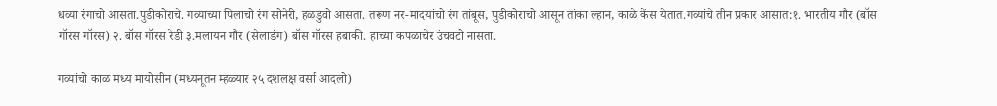धव्या रंगाचो आसता.पुडीकोराचे. गव्याच्या पिलाचो रंग सोनेरी, हळडुवो आसता. तरूण नर-मादयांचो रंग तांबूस, पुडीकोराचो आसून तांका ल्हान, काळे केंस येतात.गव्यांचे तीन प्रकार आसात:१. भारतीय गौर (बॉस गॉरस गॉरस) २. बॉस गॉरस रेडी ३.मलायन गौर (सेलाडंग) बॉस गॉरस हबाकी. हाच्या कपळाचेर उंचवटो नासता.

गव्यांचो काळ मध्य मायोसीन (मध्यनूतन म्हळ्यार २५ दशलक्ष वर्सा आदलो)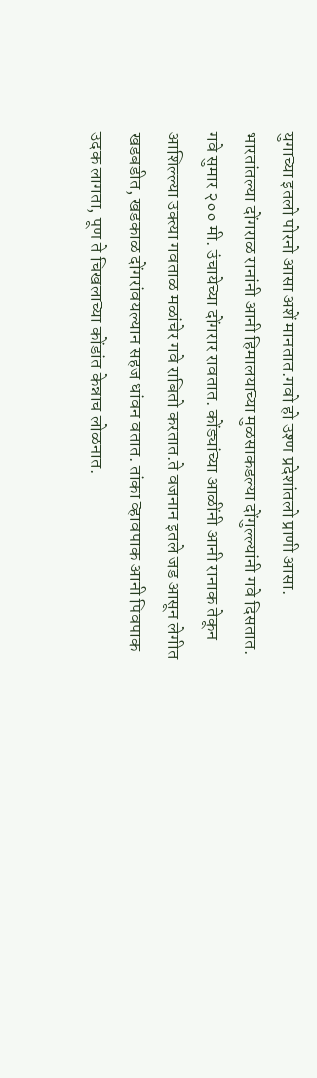युगाच्या इतलो पोरनो आसा अशें मानतात.गवो हो उश्ण प्रदेशांतलो प्राणी आसा. भारतांतल्या दोंगराळ रानांनी आनी हिमालयाच्या मुळसाकडल्या दोंगुल्ल्यांनी गवे दिसतात. गवे सुमार २०० मी. उंचायेच्या दोंगरार रावतात. कोंड्यांच्या आळींनी आनी रानाक तेकून आशिल्ल्या उक्त्या गवताळ मळांचेर गवे राबितो करतात.ते वजनान इतले जड आसून लेगीत खडबडीत, खडकाळ दोंगरांवयल्यान सहज धांवन वतात. तांका व्हावपाक आनी पिवपाक उदक लागता, पूण ते चिखलाच्या कोंडांत केन्नाच लोळनात.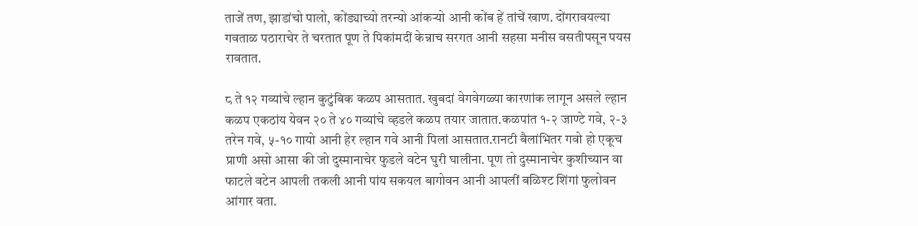ताजें तण, झाडांचो पालो, कोंड्याच्यो तरन्यो आंकऱ्यो आनी कोंब हें तांचें खाण. दोंगरावयल्या गवताळ पठाराचेर ते चरतात पूण ते पिकांमदीं केन्नाच सरगत आनी सहसा मनीस वसतीपसून पयस रावतात.

८ ते १२ गव्यांचे ल्हान कुटुंबिक कळप आसतात. खुबदां वेगवेगळ्या कारणांक लागून असले ल्हान कळप एकठांय येवन २० ते ४० गव्यांचे व्हडले कळप तयार जातात.कळपांत १-२ जाण्टे गवे, २-३ तरेन गवे, ५-१० गायो आनी हेर ल्हान गवे आनी पिलां आसतात.रानटी बैलांभितर गवो हो एकूच प्राणी असो आसा की जो दुस्मानाचेर फुडले वटेन घुरी घालीना. पूण तो दुस्मानाचेर कुशीच्यान वा फाटले वटेन आपली तकली आनी पांय सकयल बागोवन आनी आपलीं बळिश्ट शिंगां फुलोवन आंगार वता.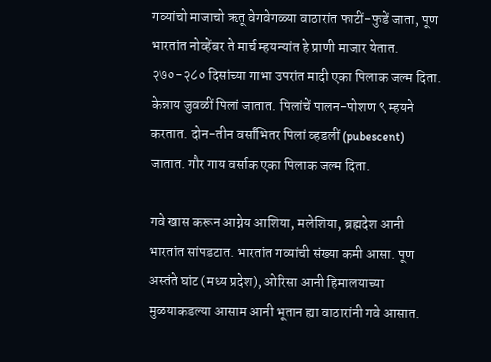गव्यांचो माजाचो ऋतू वेगवेगळ्या वाठारांत फाटीं-फुडें जाता, पूण भारतांत नोव्हेंबर ते मार्च म्हयन्यांत हे प्राणी माजार येतात. २७०-२८० दिसांच्या गाभा उपरांत मादी एका पिलाक जल्म दिता. केन्नाय जुवळीं पिलां जातात. पिलांचें पालन-पोशण ९ म्हयने करतात. दोन-तीन वर्सांभितर पिलां व्हडलीं (pubescent) जातात. गौर गाय वर्साक एका पिलाक जल्म दिता.

गवे खास करून आग्नेय आशिया, मलेशिया, ब्रह्मदेश आनी भारतांत सांपडटात. भारतांत गव्यांची संख्या कमी आसा. पूण अस्तंते घांट (मध्य प्रदेश), ओरिसा आनी हिमालयाच्या मुळयाकडल्या आसाम आनी भूतान ह्या वाठारांनी गवे आसात.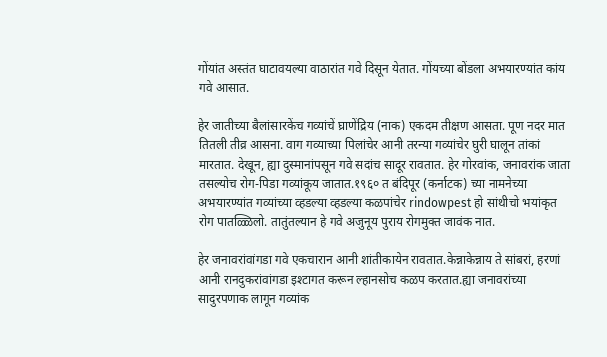गोंयांत अस्तंत घाटावयल्या वाठारांत गवे दिसून येतात. गोंयच्या बोंडला अभयारण्यांत कांय गवे आसात.

हेर जातीच्या बैलांसारकेंच गव्यांचें घ्राणेंद्रिय (नाक) एकदम तीक्षण आसता. पूण नदर मात तितली तीव्र आसना. वाग गव्याच्या पिलांचेर आनी तरन्या गव्यांचेर घुरी घालून तांकां मारतात. देखून, ह्या दुस्मानांपसून गवे सदांच सादूर रावतात. हेर गोरवांक, जनावरांक जाता तसल्योच रोग-पिडा गव्यांकूय जातात.१९६० त बंदिपूर (कर्नाटक) च्या नामनेच्या अभयारण्यांत गव्यांच्या व्हडल्या व्हडल्या कळपांचेर rindowpest हो सांथीचो भयांकृत रोग पातळ्ळिलो. तातुंतल्यान हे गवे अजुनूय पुराय रोगमुक्त जावंक नात.

हेर जनावरांवांगडा गवे एकचारान आनी शांतीकायेन रावतात.केन्नाकेन्नाय ते सांबरां, हरणां आनी रानदुकरांवांगडा इश्टागत करून ल्हानसोच कळप करतात.ह्या जनावरांच्या सादुरपणाक लागून गव्यांक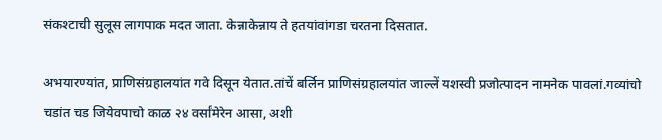संकश्टाची सुलूस लागपाक मदत जाता. केन्नाकेन्नाय ते हतयांवांगडा चरतना दिसतात.

अभयारण्यांत, प्राणिसंग्रहालयांत गवे दिसून येतात.तांचें बर्लिन प्राणिसंग्रहालयांत जाल्लें यशस्वी प्रजोत्पादन नामनेक पावलां.गव्यांचो चडांत चड जियेवपाचो काळ २४ वर्सांमेरेन आसा, अशी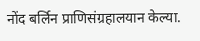नोंद बर्लिन प्राणिसंग्रहालयान केल्या.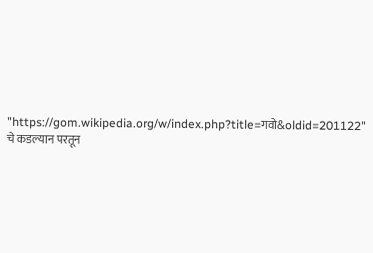"https://gom.wikipedia.org/w/index.php?title=गवो&oldid=201122" चे कडल्यान परतून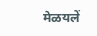मेळयलें